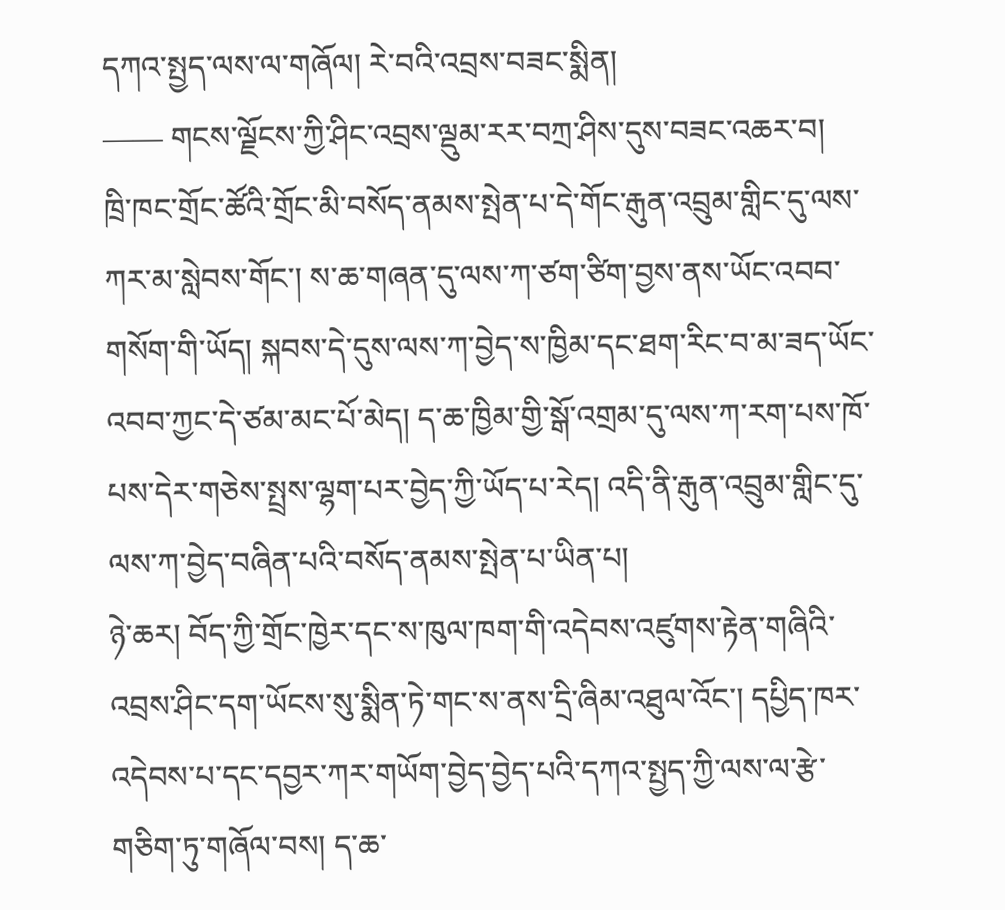དཀའ་སྤྱད་ལས་ལ་གཞོལ། རེ་བའི་འབྲས་བཟང་སྨིན།
—— གངས་ལྗོངས་ཀྱི་ཤིང་འབྲས་ལྡུམ་རར་བཀྲ་ཤིས་དུས་བཟང་འཆར་བ།
ཁྲི་ཁང་གྲོང་ཚོའི་གྲོང་མི་བསོད་ནམས་སྤེན་པ་དེ་གོང་རྒུན་འབྲུམ་གླིང་དུ་ལས་ཀར་མ་སླེབས་གོང་། ས་ཆ་གཞན་དུ་ལས་ཀ་ཙག་ཙིག་བྱས་ནས་ཡོང་འབབ་གསོག་གི་ཡོད། སྐབས་དེ་དུས་ལས་ཀ་བྱེད་ས་ཁྱིམ་དང་ཐག་རིང་བ་མ་ཟད་ཡོང་འབབ་ཀྱང་དེ་ཙམ་མང་པོ་མེད། ད་ཆ་ཁྱིམ་གྱི་སྒོ་འགྲམ་དུ་ལས་ཀ་རག་པས་ཁོ་པས་དེར་གཅེས་སྤྲས་ལྷག་པར་བྱེད་ཀྱི་ཡོད་པ་རེད། འདི་ནི་རྒུན་འབྲུམ་གླིང་དུ་ལས་ཀ་བྱེད་བཞིན་པའི་བསོད་ནམས་སྤེན་པ་ཡིན་པ།
ཉེ་ཆར། བོད་ཀྱི་གྲོང་ཁྱེར་དང་ས་ཁུལ་ཁག་གི་འདེབས་འཛུགས་རྟེན་གཞིའི་འབྲས་ཤིང་དག་ཡོངས་སུ་སྨིན་ཏེ་གང་ས་ནས་དྲི་ཞིམ་འཐུལ་འོང་། དཔྱིད་ཁར་འདེབས་པ་དང་དབྱར་ཀར་གཡོག་བྱེད་བྱེད་པའི་དཀའ་སྤྱད་ཀྱི་ལས་ལ་རྩེ་གཅིག་ཏུ་གཞོལ་བས། ད་ཆ་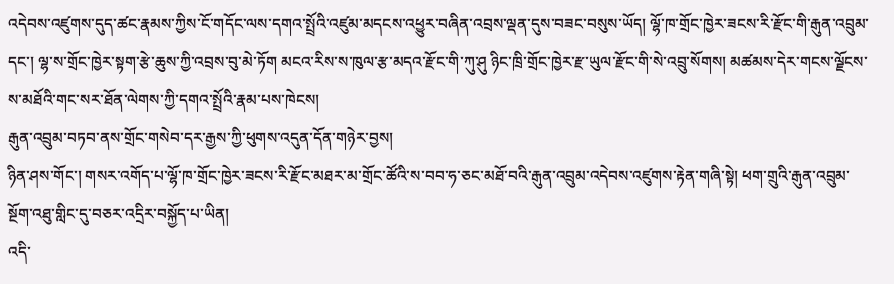འདེབས་འཛུགས་དུད་ཚང་རྣམས་ཀྱིས་ངོ་གདོང་ལས་དགའ་སྤྲོའི་འཛུམ་མདངས་འཕྱུར་བཞིན་འབྲས་ལྡན་དུས་བཟང་བསུས་ཡོད། ལྷོ་ཁ་གྲོང་ཁྱེར་ཟངས་རི་རྫོང་གི་རྒུན་འབྲུམ་དང་། ལྷ་ས་གྲོང་ཁྱེར་སྟག་རྩེ་ཆུས་ཀྱི་འབྲས་བུ་མེ་ཏོག མངའ་རིས་ས་ཁུལ་རྩ་མདའ་རྫོང་གི་ཀུ་ཤུ ཉིང་ཁྲི་གྲོང་ཁྱེར་རྫ་ཡུལ་རྫོང་གི་སེ་འབྲུ་སོགས། མཚམས་དེར་གངས་ལྗོངས་ས་མཐོའི་གང་སར་ཐོན་ལེགས་ཀྱི་དགའ་སྤྲོའི་རྣམ་པས་ཁེངས།
རྒུན་འབྲུམ་བཏབ་ནས་གྲོང་གསེབ་དར་རྒྱས་ཀྱི་ཕུགས་འདུན་དོན་གཉེར་བྱས།
ཉིན་ཤས་གོང་། གསར་འགོད་པ་ལྷོ་ཁ་གྲོང་ཁྱེར་ཟངས་རི་རྫོང་མཐར་མ་གྲོང་ཚོའི་ས་བབ་ཧ་ཅང་མཐོ་བའི་རྒུན་འབྲུམ་འདེབས་འཛུགས་རྟེན་གཞི་སྟེ། ཕག་གྲུའི་རྒུན་འབྲུམ་སྔོག་འཐུ་གླིང་དུ་བཅར་འདྲིར་བསྐྱོད་པ་ཡིན།
འདི་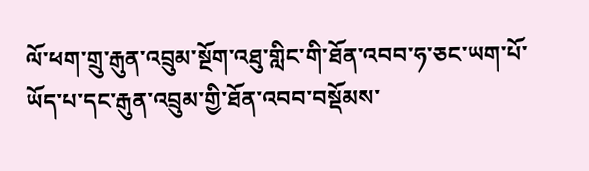ལོ་ཕག་གྲུ་རྒུན་འབྲུམ་སྔོག་འཐུ་གླིང་གི་ཐོན་འབབ་ཧ་ཅང་ཡག་པོ་ཡོད་པ་དང་རྒུན་འབྲུམ་གྱི་ཐོན་འབབ་བསྡོམས་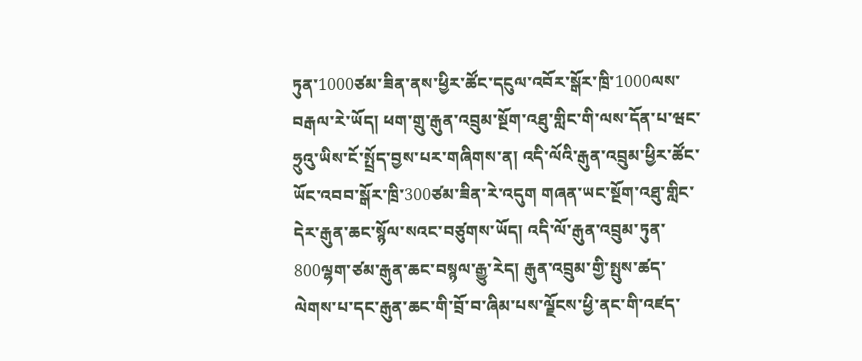ཏུན་1000ཙམ་ཟིན་ནས་ཕྱིར་ཚོང་དངུལ་འབོར་སྒོར་ཁྲི་1000ལས་བརྒལ་རེ་ཡོད། ཕག་གྲུ་རྒུན་འབྲུམ་སྔོག་འཐུ་གླིང་གི་ལས་དོན་པ་ཝང་ཧྲུའུ་ཡིས་ངོ་སྤྲོད་བྱས་པར་གཞིགས་ན། འདི་ལོའི་རྒུན་འབྲུམ་ཕྱིར་ཚོང་ཡོང་འབབ་སྒོར་ཁྲི་300ཙམ་ཟིན་རེ་འདུག གཞན་ཡང་སྔོག་འཐུ་གླིང་དེར་རྒུན་ཆང་སྙོལ་སའང་བཙུགས་ཡོད། འདི་ལོ་རྒུན་འབྲུམ་ཏུན་800ལྷག་ཙམ་རྒུན་ཆང་བསྙལ་རྒྱུ་རེད། རྒུན་འབྲུམ་གྱི་སྤུས་ཚད་ལེགས་པ་དང་རྒུན་ཆང་གི་བྲོ་བ་ཞིམ་པས་ལྗོངས་ཕྱི་ནང་གི་འཛད་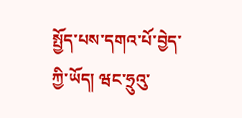སྤྱོད་པས་དགའ་པོ་བྱེད་ཀྱི་ཡོད། ཝང་ཧྲུའུ་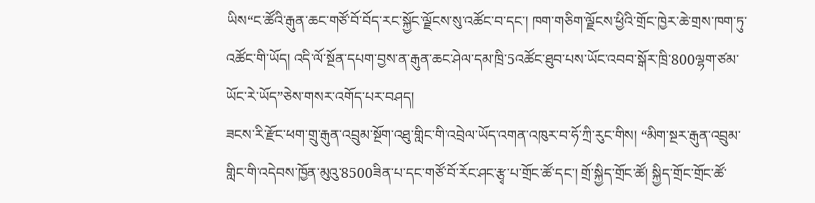ཡིས“ང་ཚོའི་རྒུན་ཆང་གཙོ་བོ་བོད་རང་སྐྱོང་ལྗོངས་སུ་འཚོང་བ་དང་། ཁག་གཅིག་ལྗོངས་ཕྱིའི་གྲོང་ཁྱེར་ཆེ་གྲས་ཁག་ཏུ་འཚོང་གི་ཡོད། འདི་ལོ་སྔོན་དཔག་བྱས་ན་རྒུན་ཆང་ཤེལ་དམ་ཁྲི་5འཚོང་ཐུབ་པས་ཡོང་འབབ་སྒོར་ཁྲི་800ལྷག་ཙམ་ཡོང་རེ་ཡོད”ཅེས་གསར་འགོད་པར་བཤད།
ཟངས་རི་རྫོང་ཕག་གྲུ་རྒུན་འབྲུམ་སྔོག་འཐུ་གླིང་གི་འབྲེལ་ཡོད་འགན་འཁུར་བ་ཧོ་ཀྲི་རུང་གིས། “མིག་སྔར་རྒུན་འབྲུམ་གླིང་གི་འདེབས་ཁྱོན་མུའུ་8500ཟིན་པ་དང་གཙོ་བོ་རོང་ཤང་རྩྭ་པ་གྲོང་ཚོ་དང་། གྲོ་སྐྱིད་གྲོང་ཚོ། སྐྱིད་གྲོང་གྲོང་ཚོ་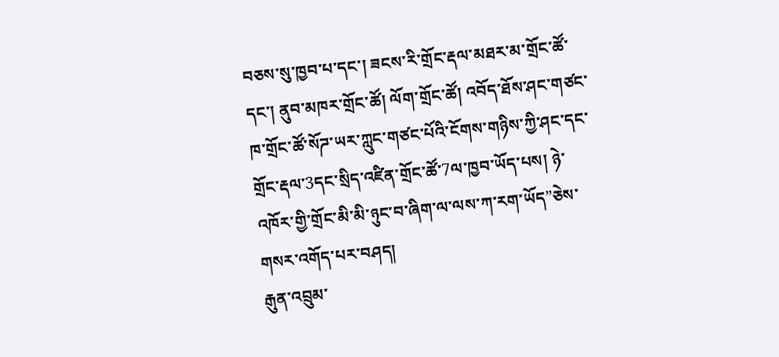བཅས་སུ་ཁྱབ་པ་དང་། ཟངས་རི་གྲོང་རྡལ་མཐར་མ་གྲོང་ཚོ་དང་། ནུབ་མཁར་གྲོང་ཚོ། ལོག་གྲོང་ཚོ། འབོད་ཐོས་ཤང་གཙང་ཁ་གྲོང་ཚོ་སོཌ་ཡར་ཀླུང་གཙང་པོའི་ངོགས་གཉིས་ཀྱི་ཤང་དང་གྲོང་རྡལ་3དང་སྲིད་འཛིན་གྲོང་ཚོ་7ལ་ཁྱབ་ཡོད་པས། ཉེ་འཁོར་གྱི་གྲོང་མི་མི་ཉུང་བ་ཞིག་ལ་ལས་ཀ་རག་ཡོད”ཅེས་གསར་འགོད་པར་བཤད།
རྒུན་འབྲུམ་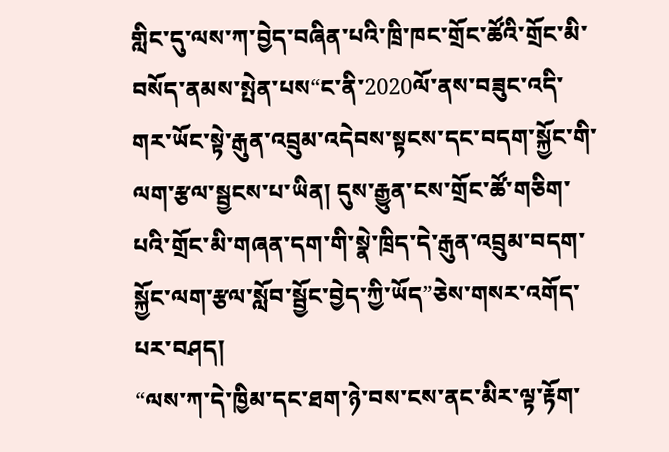གླིང་དུ་ལས་ཀ་བྱེད་བཞིན་པའི་ཁྲི་ཁང་གྲོང་ཚོའི་གྲོང་མི་བསོད་ནམས་སྤེན་པས“ང་ནི་2020ལོ་ནས་བཟུང་འདི་གར་ཡོང་སྟེ་རྒུན་འབྲུམ་འདེབས་སྟངས་དང་བདག་སྐྱོང་གི་ལག་རྩལ་སྦྱངས་པ་ཡིན། དུས་རྒྱུན་ངས་གྲོང་ཚོ་གཅིག་པའི་གྲོང་མི་གཞན་དག་གི་སྣེ་ཁྲིད་དེ་རྒུན་འབྲུམ་བདག་སྐྱོང་ལག་རྩལ་སློབ་སྦྱོང་བྱེད་ཀྱི་ཡོད”ཅེས་གསར་འགོད་པར་བཤད།
“ལས་ཀ་དེ་ཁྱིམ་དང་ཐག་ཉེ་བས་ངས་ནང་མིར་ལྟ་རྟོག་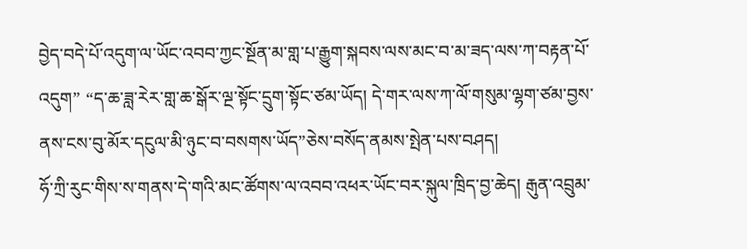བྱེད་བདེ་པོ་འདུག་ལ་ཡོང་འབབ་ཀྱང་སྔོན་མ་གླ་པ་རྒྱུག་སྐབས་ལས་མང་བ་མ་ཟད་ལས་ཀ་བརྟན་པོ་འདུག” “ད་ཆ་ཟླ་རེར་གླ་ཆ་སྒོར་ལྔ་སྟོང་དྲུག་སྟོང་ཙམ་ཡོད། དེ་གར་ལས་ཀ་ལོ་གསུམ་ལྷག་ཙམ་བྱས་ནས་ངས་བུ་མོར་དངུལ་མི་ཉུང་བ་བསགས་ཡོད”ཅེས་བསོད་ནམས་སྤེན་པས་བཤད།
ཧོ་ཀྲི་རུང་གིས་ས་གནས་དེ་གའི་མང་ཚོགས་ལ་འབབ་འཕར་ཡོང་བར་སྐུལ་ཁྲིད་བྱ་ཆེད། རྒུན་འབྲུམ་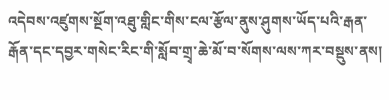འདེབས་འཛུགས་སྔོག་འཐུ་གླིང་གིས་ངལ་རྩོལ་ནུས་ཤུགས་ཡོད་པའི་རྒན་རྒོན་དང་དབྱར་གསེང་རིང་གི་སློབ་གྲྭ་ཆེ་མོ་བ་སོགས་ལས་ཀར་བསྡུས་ནས།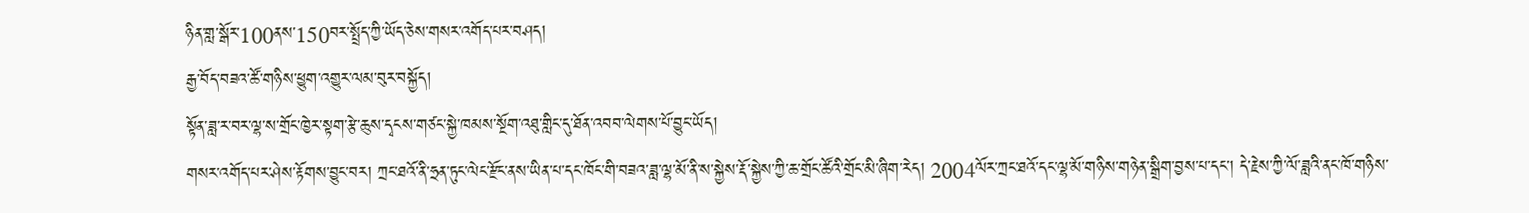ཉིན་གླ་སྒོར་100ནས་150བར་སྤྲོད་ཀྱི་ཡོད་ཅེས་གསར་འགོད་པར་བཤད།
རྒྱ་བོད་བཟའ་ཚོ་གཉིས་ཕྱུག་འགྱུར་ལམ་བུར་བསྐྱོད།
སྟོན་ཟླ་ར་བར་ལྷ་ས་གྲོང་ཁྱེར་སྟག་རྩེ་ཆུས་དྭངས་གཙང་སྐྱེ་ཁམས་སྔོག་འཐུ་གླིང་དུ་ཐོན་འབབ་ལེགས་པོ་བྱུང་ཡོད།
གསར་འགོད་པར་ཤེས་རྟོགས་བྱུང་བར། ཀྲང་ཐའོ་ནི་ཧྲན་ཏུང་ལེང་རྫོང་ནས་ཡིན་པ་དང་ཁོང་གི་བཟའ་ཟླ་ལྷ་མོ་ནི་ས་སྐྱེས་རྡོ་སྐྱེས་ཀྱི་ཆ་གྲོང་ཚོའི་གྲོང་མི་ཞིག་རེད། 2004ལོར་ཀྲང་ཐའོ་དང་ལྷ་མོ་གཉིས་གཉེན་སྒྲིག་བྱས་པ་དང་། དེ་རྗེས་ཀྱི་ལོ་ཟླའི་ནང་ཁོ་གཉིས་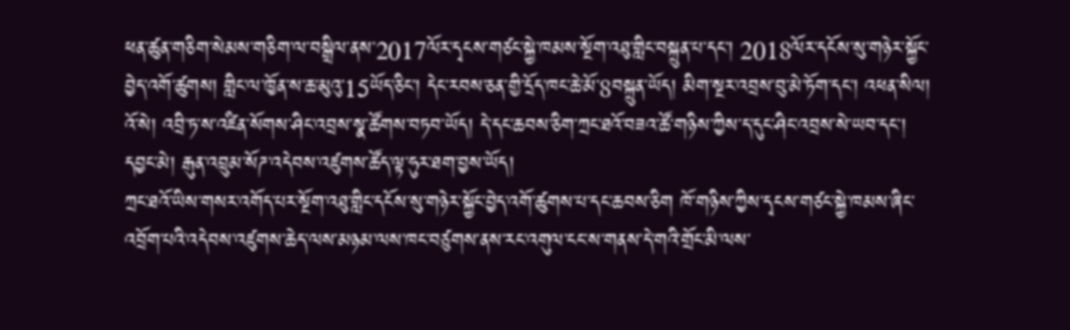ཕན་ཚུན་གཅིག་སེམས་གཅིག་ལ་བསྒྲིལ་ནས་2017ལོར་དྭངས་གཙང་སྐྱེ་ཁམས་སྔོག་འཐུ་གླིང་བསྐྲུན་པ་དང་། 2018ལོར་དངོས་སུ་གཉེར་སྐྱོང་བྱེད་འགོ་ཚུགས། གླིང་ལ་ཁྱོན་ས་ཆ་མུའུ་15ཡོད་ཅིང་། དེང་རབས་ཅན་གྱི་དྲོད་ཁང་ཆེ་མོ་8བསྐྲུན་ཡོད། མིག་སྔར་འབྲས་བུ་མེ་ཏོག་དང་། འཕན་སིལ། འོ་སེ། འབྲི་ཏ་ས་འཛིན་སོགས་ཤིང་འབྲས་སྣ་ཚོགས་བཏབ་ཡོད། དེ་དང་ཆབས་ཅིག་ཀྲང་ཐའོ་བཟའ་ཚོ་གཉིས་ཀྱིས་ད་དུང་ཤིང་འབྲས་སེ་ཡབ་དང་། དབྱང་མེ། རྒུན་འབྲུམ་སོཌ་འདེབས་འཛུགས་ཚོད་ལྟ་ཧུར་ཐག་བྱས་ཡོད།
ཀྲང་ཐའོ་ཡིས་གསར་འགོད་པར་སྔོག་འཐུ་གླིང་དངོས་སུ་གཉེར་སྐྱོང་བྱེད་འགོ་ཚུགས་པ་དང་ཆབས་ཅིག ཁོ་གཉིས་ཀྱིས་དྭངས་གཙང་སྐྱེ་ཁམས་ཞིང་འབྲོག་པའི་འདེབས་འཛུགས་ཆེད་ལས་མཉམ་ལས་ཁང་བཙུགས་ནས་རང་འགུལ་ངང་ས་གནས་དེ་གའི་གྲོང་མི་ལས་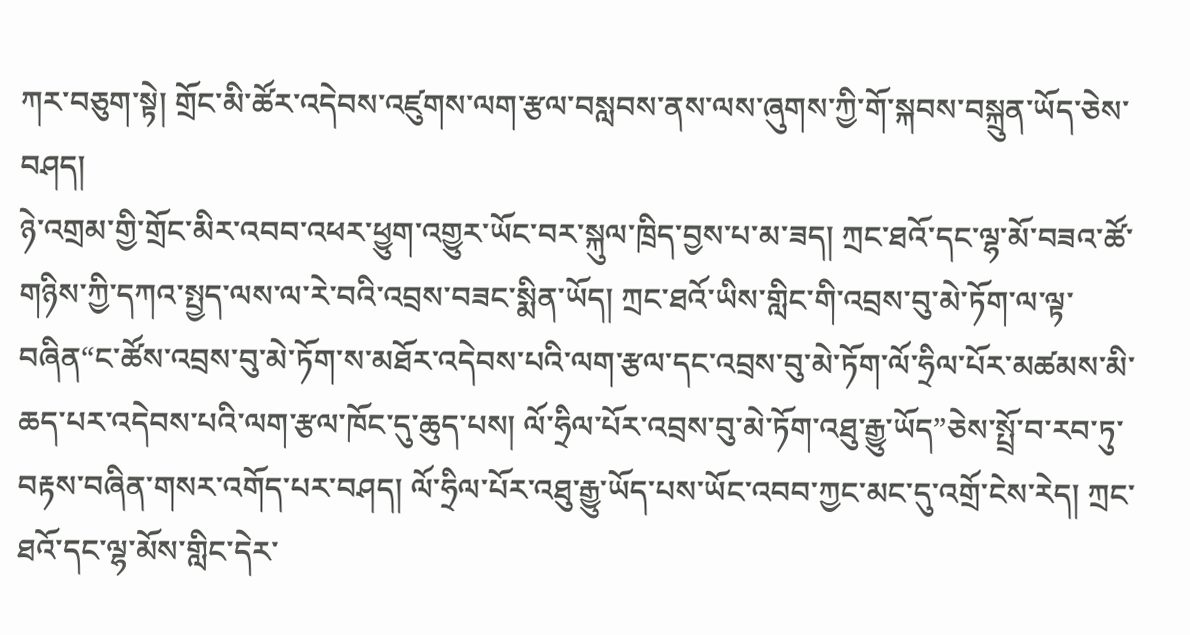ཀར་བཅུག་སྟེ། གྲོང་མི་ཚོར་འདེབས་འཛུགས་ལག་རྩལ་བསླབས་ནས་ལས་ཞུགས་ཀྱི་གོ་སྐབས་བསྐྲུན་ཡོད་ཅེས་བཤད།
ཉེ་འགྲམ་གྱི་གྲོང་མིར་འབབ་འཕར་ཕྱུག་འགྱུར་ཡོང་བར་སྐུལ་ཁྲིད་བྱས་པ་མ་ཟད། ཀྲང་ཐའོ་དང་ལྷ་མོ་བཟའ་ཚོ་གཉིས་ཀྱི་དཀའ་སྤྱད་ལས་ལ་རེ་བའི་འབྲས་བཟང་སྨིན་ཡོད། ཀྲང་ཐའོ་ཡིས་གླིང་གི་འབྲས་བུ་མེ་ཏོག་ལ་ལྟ་བཞིན“ང་ཚོས་འབྲས་བུ་མེ་ཏོག་ས་མཐོར་འདེབས་པའི་ལག་རྩལ་དང་འབྲས་བུ་མེ་ཏོག་ལོ་ཧྲིལ་པོར་མཚམས་མི་ཆད་པར་འདེབས་པའི་ལག་རྩལ་ཁོང་དུ་ཆུད་པས། ལོ་ཧྲིལ་པོར་འབྲས་བུ་མེ་ཏོག་འཐུ་རྒྱུ་ཡོད”ཅེས་སྤྲོ་བ་རབ་ཏུ་བརྟས་བཞིན་གསར་འགོད་པར་བཤད། ལོ་ཧྲིལ་པོར་འཐུ་རྒྱུ་ཡོད་པས་ཡོང་འབབ་ཀྱང་མང་དུ་འགྲོ་ངེས་རེད། ཀྲང་ཐའོ་དང་ལྷ་མོས་གླིང་དེར་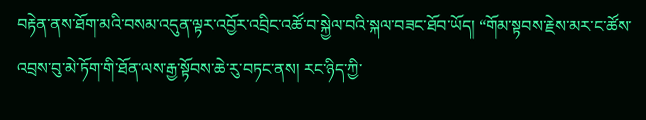བརྟེན་ནས་ཐོག་མའི་བསམ་འདུན་ལྟར་འབྱོར་འབྲིང་འཚོ་བ་སྐྱེལ་བའི་སྐལ་བཟང་ཐོབ་ཡོད། “གོམ་སྟབས་རྗེས་མར་ང་ཚོས་འབྲས་བུ་མེ་ཏོག་གི་ཐོན་ལས་རྒྱ་སྟོབས་ཆེ་རུ་བཏང་ནས། རང་ཉིད་ཀྱི་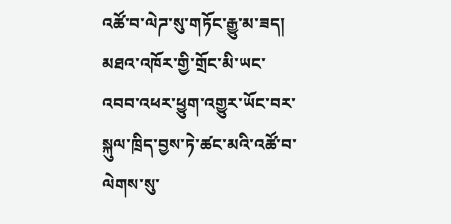འཚོ་བ་ལེཌ་སུ་གཏོང་རྒྱུ་མ་ཟད། མཐའ་འཁོར་གྱི་གྲོང་མི་ཡང་འབབ་འཕར་ཕྱུག་འགྱུར་ཡོང་བར་སྐུལ་ཁྲིད་བྱས་ཏེ་ཚང་མའི་འཚོ་བ་ལེགས་སུ་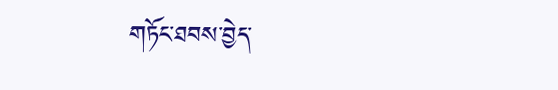གཏོང་ཐབས་བྱེད་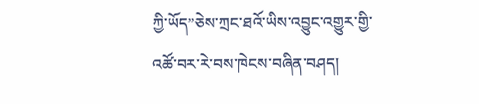ཀྱི་ཡོད”ཅེས་ཀྲང་ཐའོ་ཡིས་འབྱུང་འགྱུར་གྱི་འཚོ་བར་རེ་བས་ཁེངས་བཞིན་བཤད།